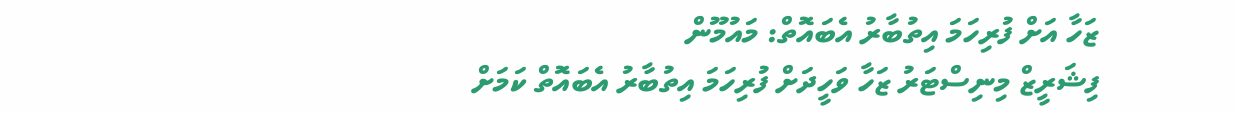ޒަހާ އަށް ފުރިހަމަ އިތުބާރު އެބައޮތް: މައުމޫން
ފިޝަރީޒް މިނިސްޓަރު ޒަހާ ވަހީދަށް ފުރިހަމަ އިތުބާރު އެބައޮތް ކަމަށް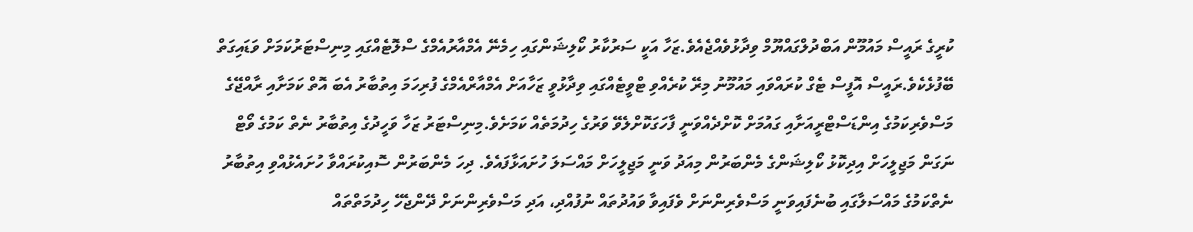ކުރީގެ ރައީސް މައުމޫން އަބްދުލްގައްޔޫމް ވިދާޅުވެއްޖެއެވެ.ޒަހާ އަކީ ސަރުކާރު ކޯލިޝަންގައި ހިމެނޭ އެމްއާރުއެމްގެ ސްލޮޓެއްގައި މިނިސްޓަރުކަމަށް ވަޑައިގަތް ބޭފުޅެކެވެ.ރައީސް އޮފީސް ޓެގް ކުރައްވައި މައުމޫނު މިރޭ ކުރެއްވި ޓްވީޓެއްގައި ވިދާޅުވީ ޒަހާއަށް އެމްއާރްއެމްގެ ފުރިހަމަ އިތުބާރު އެބަ އޮތް ކަމަށާއި ރާއްޖޭގެ މަސްވެރިކަމުގެ އިންޑަސްޓްރީއަށާއި ގައުމަށް ކޮށްދެއްވަނީ ފާހަގަކޮށްލެވޭ ވަރުގެ ހިދުމަތެއް ކަމަށެވެ.މިނިސްޓަރު ޒަހާ ވަހީދުގެ އިތުބާރު ނެތް ކަމުގެ ވޯޓް ނަގަން މަޖިލީހަށް އިދިކޮޅު ކޯލިޝަންގެ މެންބަރުން މިއަދު ވަނީ މަޖިލީހަށް މައްސަލަ ހުށައަޅާފައެވެ. ދިހަ މެންބަރުން ސޮއިކުރައްވާ ހުށައެޅުއްވި އިތުބާރު ނެތްކަމުގެ މައްސަލާގައި ބުނެފައިވަނީ މަސްވެރިންނަށް ވެފައިވާ ވައުދުތައް ނުފުއްދި، އަދި މަސްވެރިންނަށް ދޭންޖެހޭ ހިދުމަތްތައް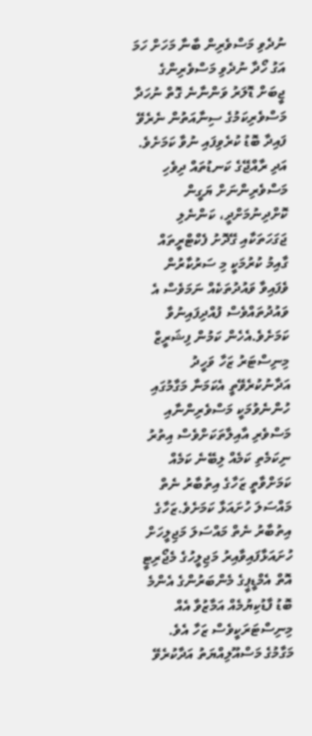ނުދެވި މަސްވެރިން ބާނާ މަހަށް ހަމަ އަގު ހޯދާ ނުދެވި މަސްވެރިންގެ ޖީބަށް ޑޮލަރު ވަންނާނެ ގޮތް ނުހަދާ މަސްވެރިކަމުގެ ސިނާއަތުން ނެރެވޭ ފައިދާ ބޮޑު ކުރެވިފައި ނުވާ ކަމަށެވެ. އަދި ރާއްޖޭގެ ކަނޑުތައް ދިވެހި މަސްވެރިންނަށް ޔަގީން ކޮށްދިނުމަށްދީ، ކަންނެލި ޖަގަހަތަކާއި ގޭދޮށު ފެކްޓްރީތައް ގާއިމު ކުރުމަކީ މި ސަރުކާރުން ވެފައިވާ ވައުދުތަކެއް ނަމަވެސް އެ ވައުދުތައްވެސް ފުއްދިފައިނުވާ ކަމަށެވެ.އެހެން ކަމުން ފިޝަރީޒް މިނިސްޓަރު ޒަހާ ވަހީދު އަދާނުކުރެވޭތީ އެކަމަނާ މަގާމުގައި ހުންނެވުމަކީ މަސްވެރިންނާއި މަސްވެރި އާއިލާތަކަށްވެސް އިތުރު ނިކަމެތި ކަމެއް ލިބޭނެ ކަމެއް ކަމަށްވާތީ ޒަހާގެ އިތުބާރު ނެތް މައްސަލަ ހުށައަޅާ ކަމަށެވެ.ޒަހާގެ އިތުބާރު ނެތް މައްސަލަ މަޖިލީހަށް ހުށައަޅާފައިވާއިރު މަޖިލީހުގެ މެޖޯރިޓީ އޮތް އެމްޑީޕީގެ މެންބަރުންގެ އެންމެ ބޮޑު ފާޑުކިޔުމެއް އަމާޒުވާ އެއް މިނިސްޓަރަކީވެސް ޒަހާ އެވެ. މަގާމުގެ މަސްއޫލިއްޔަތު އަދާކުރެވޭ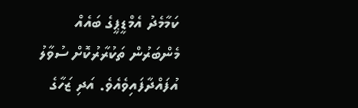ކަމާމެދު އެމްޑީޕީގެ ބައެއް މެންބަރުން ތަކުރާރުކޮށް ސުވާލު އުފައްދާފައިވެއެވެ. އަދި ޒަހާގެ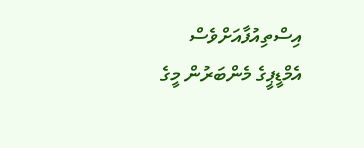އިސްތިއުފާއަށްވެސް އެމްޑީޕީގެ މެންބަރުން މީގެ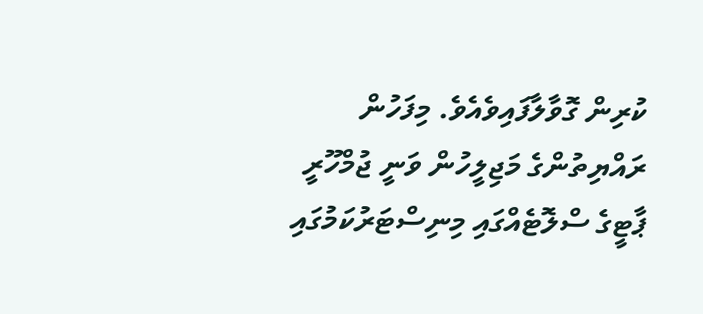ކުރިން ގޮވާލާފައިވެއެވެ. މިފަހުން ރައްޔިތުންގެ މަޖިލީހުން ވަނީ ޖުމްހޫރީ ޕާޓީގެ ސްލޮޓެއްގައި މިނިސްޓަރުކަމުގައި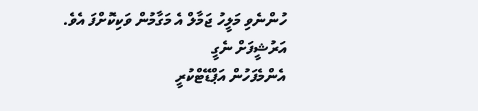ހުންނެވި މަލީހު ޖަމާލް އެ މަގާމުން ވަކިކޮށްފަ އެވެ.
އަރުޝީފަށް ނެގީ
އެންމެފަހުން އަޕްޑޭޓްކުރީ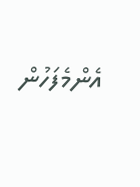އެންމެފަހުން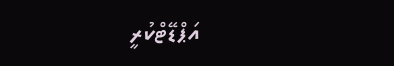އަޕްޑޭޓްކުރީ